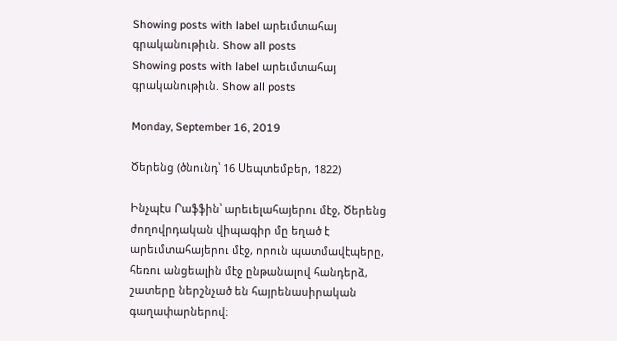Showing posts with label արեւմտահայ գրականութիւն. Show all posts
Showing posts with label արեւմտահայ գրականութիւն. Show all posts

Monday, September 16, 2019

Ծերենց (ծնունդ՝ 16 Սեպտեմբեր, 1822)

Ինչպէս Րաֆֆին՝ արեւելահայերու մէջ, Ծերենց ժողովրդական վիպագիր մը եղած է արեւմտահայերու մէջ, որուն պատմավէպերը, հեռու անցեալին մէջ ընթանալով հանդերձ, շատերը ներշնչած են հայրենասիրական գաղափարներով։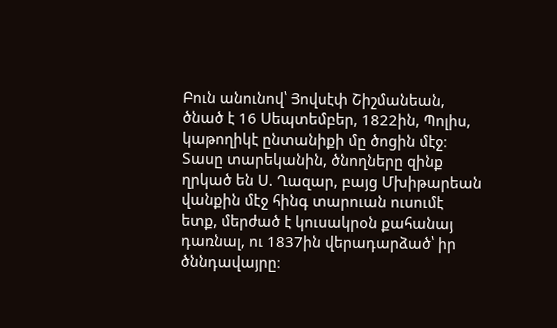Բուն անունով՝ Յովսէփ Շիշմանեան, ծնած է 16 Սեպտեմբեր, 1822ին, Պոլիս, կաթողիկէ ընտանիքի մը ծոցին մէջ։ Տասը տարեկանին, ծնողները զինք ղրկած են Ս. Ղազար, բայց Մխիթարեան վանքին մէջ հինգ տարուան ուսումէ ետք, մերժած է կուսակրօն քահանայ դառնալ, ու 1837ին վերադարձած՝ իր ծննդավայրը։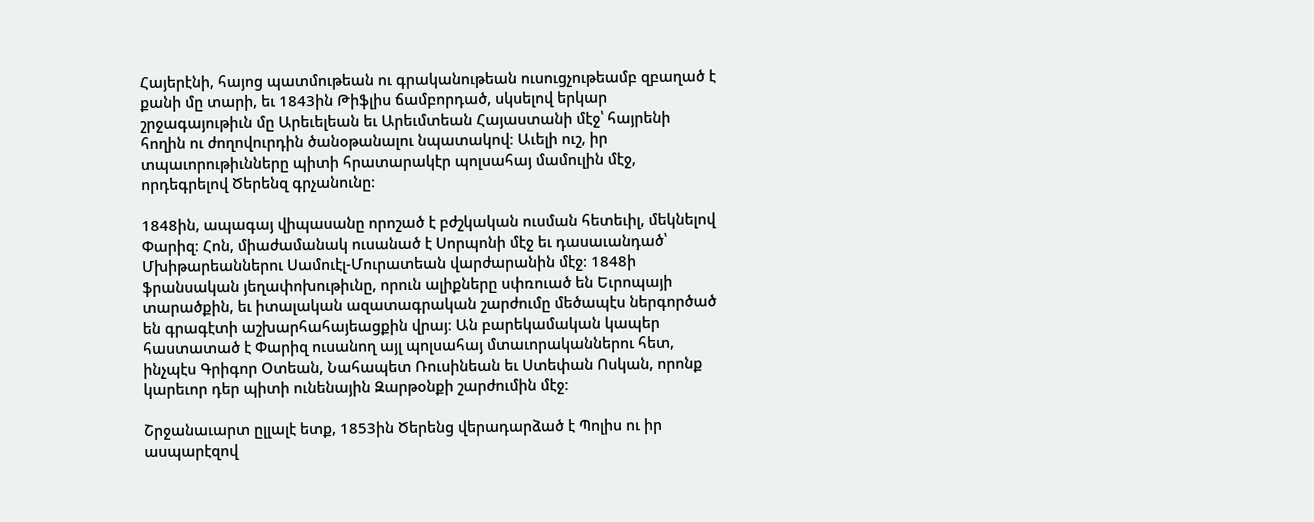Հայերէնի, հայոց պատմութեան ու գրականութեան ուսուցչութեամբ զբաղած է քանի մը տարի, եւ 1843ին Թիֆլիս ճամբորդած, սկսելով երկար շրջագայութիւն մը Արեւելեան եւ Արեւմտեան Հայաստանի մէջ՝ հայրենի հողին ու ժողովուրդին ծանօթանալու նպատակով։ Աւելի ուշ, իր տպաւորութիւնները պիտի հրատարակէր պոլսահայ մամուլին մէջ, որդեգրելով Ծերենզ գրչանունը։

1848ին, ապագայ վիպասանը որոշած է բժշկական ուսման հետեւիլ, մեկնելով Փարիզ։ Հոն, միաժամանակ ուսանած է Սորպոնի մէջ եւ դասաւանդած՝ Մխիթարեաններու Սամուէլ-Մուրատեան վարժարանին մէջ։ 1848ի ֆրանսական յեղափոխութիւնը, որուն ալիքները սփռուած են Եւրոպայի տարածքին, եւ իտալական ազատագրական շարժումը մեծապէս ներգործած են գրագէտի աշխարհահայեացքին վրայ։ Ան բարեկամական կապեր հաստատած է Փարիզ ուսանող այլ պոլսահայ մտաւորականներու հետ, ինչպէս Գրիգոր Օտեան, Նահապետ Ռուսինեան եւ Ստեփան Ոսկան, որոնք կարեւոր դեր պիտի ունենային Զարթօնքի շարժումին մէջ։

Շրջանաւարտ ըլլալէ ետք, 1853ին Ծերենց վերադարձած է Պոլիս ու իր ասպարէզով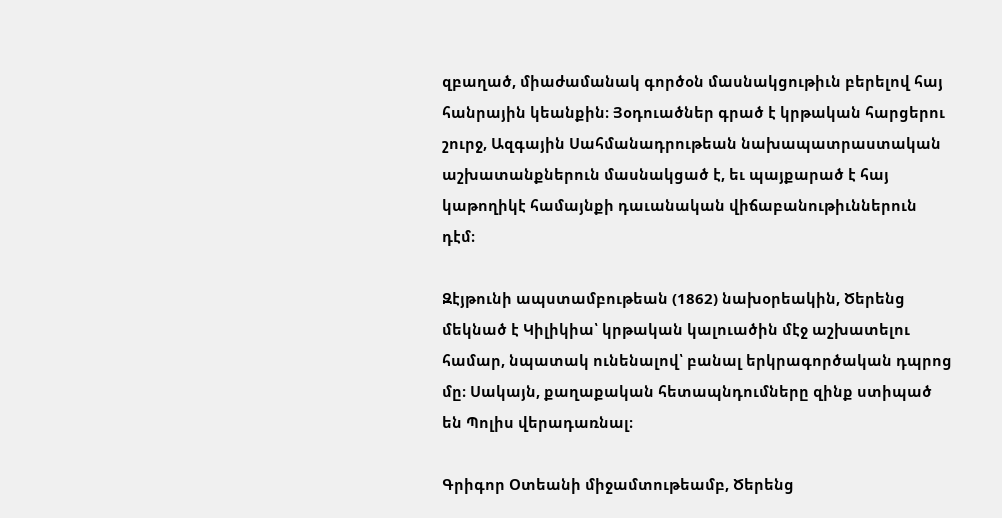զբաղած, միաժամանակ գործօն մասնակցութիւն բերելով հայ հանրային կեանքին։ Յօդուածներ գրած է կրթական հարցերու շուրջ, Ազգային Սահմանադրութեան նախապատրաստական աշխատանքներուն մասնակցած է, եւ պայքարած է հայ կաթողիկէ համայնքի դաւանական վիճաբանութիւններուն դէմ։

Զէյթունի ապստամբութեան (1862) նախօրեակին, Ծերենց մեկնած է Կիլիկիա՝ կրթական կալուածին մէջ աշխատելու համար, նպատակ ունենալով՝ բանալ երկրագործական դպրոց մը։ Սակայն, քաղաքական հետապնդումները զինք ստիպած են Պոլիս վերադառնալ։

Գրիգոր Օտեանի միջամտութեամբ, Ծերենց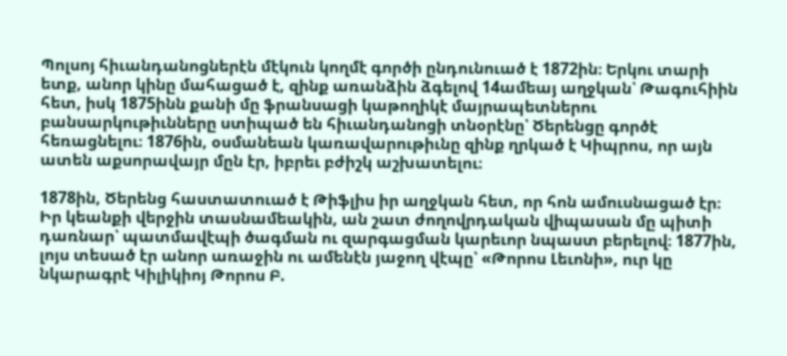Պոլսոյ հիւանդանոցներէն մէկուն կողմէ գործի ընդունուած է 1872ին։ Երկու տարի ետք, անոր կինը մահացած է, զինք առանձին ձգելով 14ամեայ աղջկան՝ Թագուհիին հետ, իսկ 1875ինն քանի մը ֆրանսացի կաթողիկէ մայրապետներու բանսարկութիւնները ստիպած են հիւանդանոցի տնօրէնը՝ Ծերենցը գործէ հեռացնելու։ 1876ին, օսմանեան կառավարութիւնը զինք ղրկած է Կիպրոս, որ այն ատեն աքսորավայր մըն էր, իբրեւ բժիշկ աշխատելու։

1878ին, Ծերենց հաստատուած է Թիֆլիս իր աղջկան հետ, որ հոն ամուսնացած էր։ Իր կեանքի վերջին տասնամեակին, ան շատ ժողովրդական վիպասան մը պիտի դառնար՝ պատմավէպի ծագման ու զարգացման կարեւոր նպաստ բերելով։ 1877ին, լոյս տեսած էր անոր առաջին ու ամենէն յաջող վէպը՝ «Թորոս Լեւոնի», ուր կը նկարագրէ Կիլիկիոյ Թորոս Բ.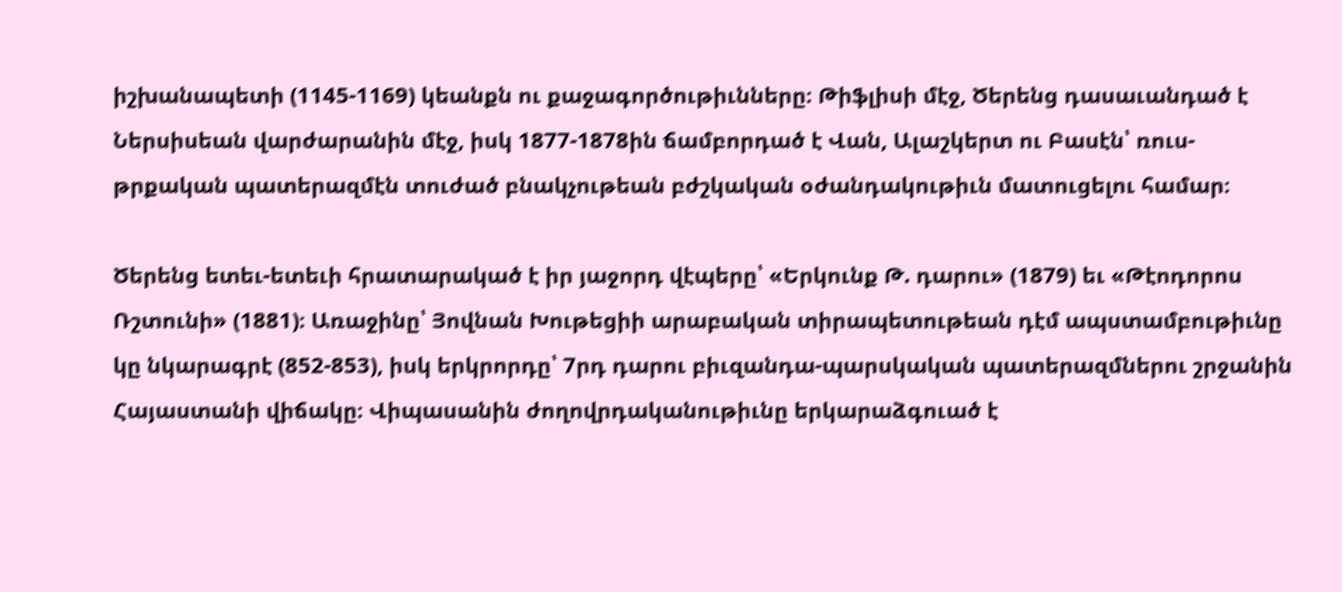իշխանապետի (1145-1169) կեանքն ու քաջագործութիւնները։ Թիֆլիսի մէջ, Ծերենց դասաւանդած է Ներսիսեան վարժարանին մէջ, իսկ 1877-1878ին ճամբորդած է Վան, Ալաշկերտ ու Բասէն՝ ռուս-թրքական պատերազմէն տուժած բնակչութեան բժշկական օժանդակութիւն մատուցելու համար։

Ծերենց ետեւ-ետեւի հրատարակած է իր յաջորդ վէպերը՝ «Երկունք Թ. դարու» (1879) եւ «Թէոդորոս Ռշտունի» (1881)։ Առաջինը՝ Յովնան Խութեցիի արաբական տիրապետութեան դէմ ապստամբութիւնը կը նկարագրէ (852-853), իսկ երկրորդը՝ 7րդ դարու բիւզանդա-պարսկական պատերազմներու շրջանին Հայաստանի վիճակը։ Վիպասանին ժողովրդականութիւնը երկարաձգուած է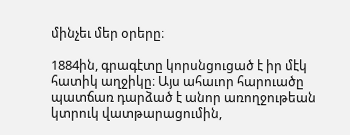մինչեւ մեր օրերը։

1884ին, գրագէտը կորսնցուցած է իր մէկ հատիկ աղջիկը։ Այս ահաւոր հարուածը պատճառ դարձած է անոր առողջութեան կտրուկ վատթարացումին,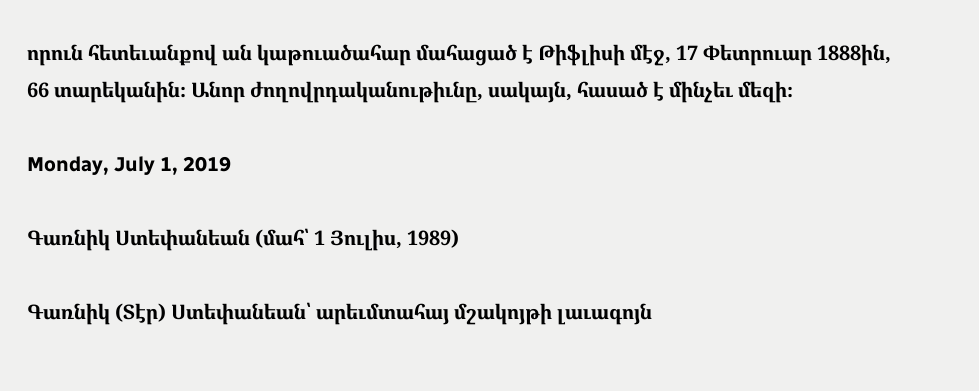որուն հետեւանքով ան կաթուածահար մահացած է Թիֆլիսի մէջ, 17 Փետրուար 1888ին, 66 տարեկանին։ Անոր ժողովրդականութիւնը, սակայն, հասած է մինչեւ մեզի։

Monday, July 1, 2019

Գառնիկ Ստեփանեան (մահ՝ 1 Յուլիս, 1989)

Գառնիկ (Տէր) Ստեփանեան՝ արեւմտահայ մշակոյթի լաւագոյն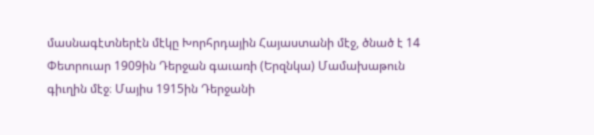մասնագէտներէն մէկը Խորհրդային Հայաստանի մէջ, ծնած է 14 Փետրուար 1909ին Դերջան գաւառի (Երզնկա) Մամախաթուն գիւղին մէջ։ Մայիս 1915ին Դերջանի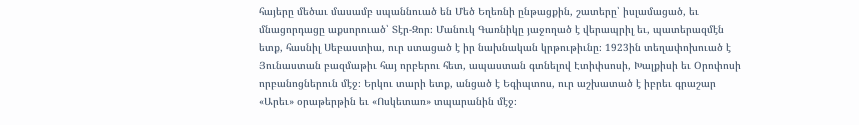հայերը մեծաւ մասամբ սպաննուած են Մեծ Եղեռնի ընթացքին, շատերը՝ իսլամացած, եւ մնացորդացը աքսորուած՝ Տէր-Զոր։ Մանուկ Գառնիկը յաջողած է վերապրիլ եւ, պատերազմէն ետք, հասնիլ Սեբաստիա, ուր ստացած է իր նախնական կրթութիւնը։ 1923ին տեղափոխուած է Յունաստան բազմաթիւ հայ որբերու հետ, ապաստան գտնելով Էտիփսոսի, Խալքիսի եւ Օրոփոսի որբանոցներուն մէջ։ Երկու տարի ետք, անցած է Եգիպտոս, ուր աշխատած է իբրեւ գրաշար «Արեւ» օրաթերթին եւ «Ոսկետառ» տպարանին մէջ։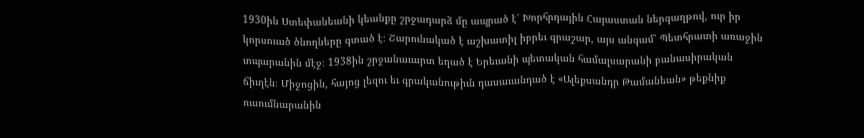1930ին Ստեփանեանի կեանքը շրջադարձ մը ապրած է՝ Խորհրդային Հայաստան ներգաղթով, ուր իր կորսուած ծնողները գտած է։ Շարունակած է աշխատիլ իբրեւ գրաշար, այս անգամ՝ Պետհրատի առաջին տպարանին մէջ։ 1938ին շրջանաւարտ եղած է Երեւանի պետական համալսարանի բանասիրական ճիւղէն։ Միջոցին, հայոց լեզու եւ գրականութիւն դասաւանդած է «Ալեքսանդր Թամանեան» թեքնիք ուսումնարանին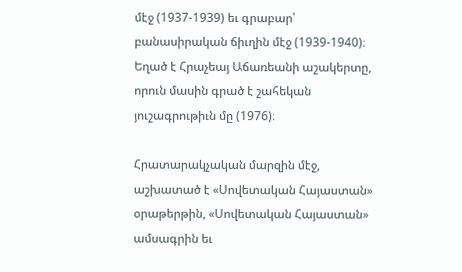մէջ (1937-1939) եւ գրաբար՝ բանասիրական ճիւղին մէջ (1939-1940)։ Եղած է Հրաչեայ Աճառեանի աշակերտը, որուն մասին գրած է շահեկան յուշագրութիւն մը (1976)։

Հրատարակչական մարզին մէջ, աշխատած է «Սովետական Հայաստան» օրաթերթին, «Սովետական Հայաստան» ամսագրին եւ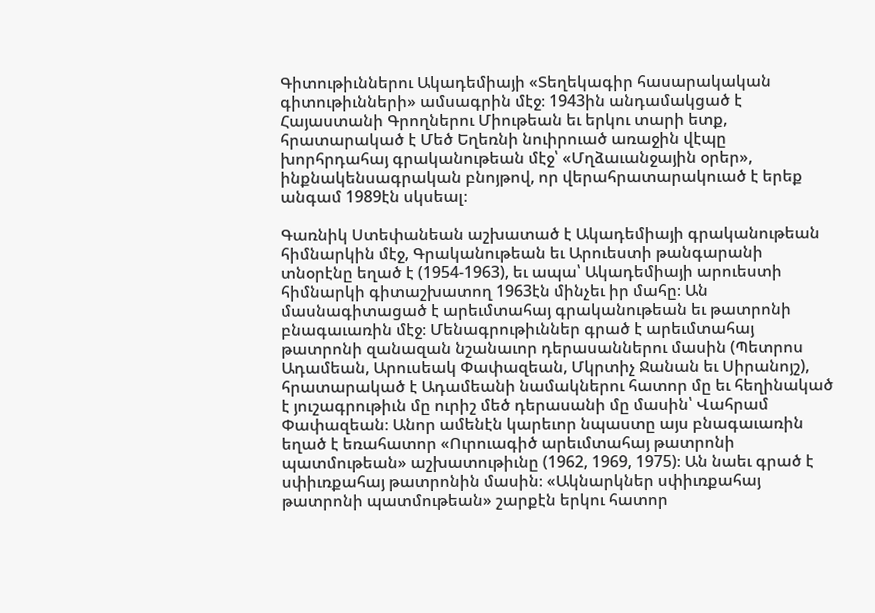Գիտութիւններու Ակադեմիայի «Տեղեկագիր հասարակական գիտութիւնների» ամսագրին մէջ։ 1943ին անդամակցած է Հայաստանի Գրողներու Միութեան եւ երկու տարի ետք, հրատարակած է Մեծ Եղեռնի նուիրուած առաջին վէպը խորհրդահայ գրականութեան մէջ՝ «Մղձաւանջային օրեր», ինքնակենսագրական բնոյթով, որ վերահրատարակուած է երեք անգամ 1989էն սկսեալ։

Գառնիկ Ստեփանեան աշխատած է Ակադեմիայի գրականութեան հիմնարկին մէջ, Գրականութեան եւ Արուեստի թանգարանի տնօրէնը եղած է (1954-1963), եւ ապա՝ Ակադեմիայի արուեստի հիմնարկի գիտաշխատող 1963էն մինչեւ իր մահը։ Ան մասնագիտացած է արեւմտահայ գրականութեան եւ թատրոնի բնագաւառին մէջ։ Մենագրութիւններ գրած է արեւմտահայ թատրոնի զանազան նշանաւոր դերասաններու մասին (Պետրոս Ադամեան, Արուսեակ Փափազեան, Մկրտիչ Ջանան եւ Սիրանոյշ), հրատարակած է Ադամեանի նամակներու հատոր մը եւ հեղինակած է յուշագրութիւն մը ուրիշ մեծ դերասանի մը մասին՝ Վահրամ Փափազեան։ Անոր ամենէն կարեւոր նպաստը այս բնագաւառին եղած է եռահատոր «Ուրուագիծ արեւմտահայ թատրոնի պատմութեան» աշխատութիւնը (1962, 1969, 1975)։ Ան նաեւ գրած է սփիւռքահայ թատրոնին մասին։ «Ակնարկներ սփիւռքահայ թատրոնի պատմութեան» շարքէն երկու հատոր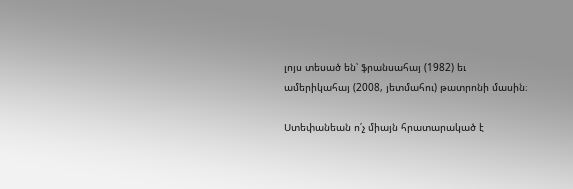լոյս տեսած են՝ ֆրանսահայ (1982) եւ ամերիկահայ (2008, յետմահու) թատրոնի մասին։

Ստեփանեան ո՛չ միայն հրատարակած է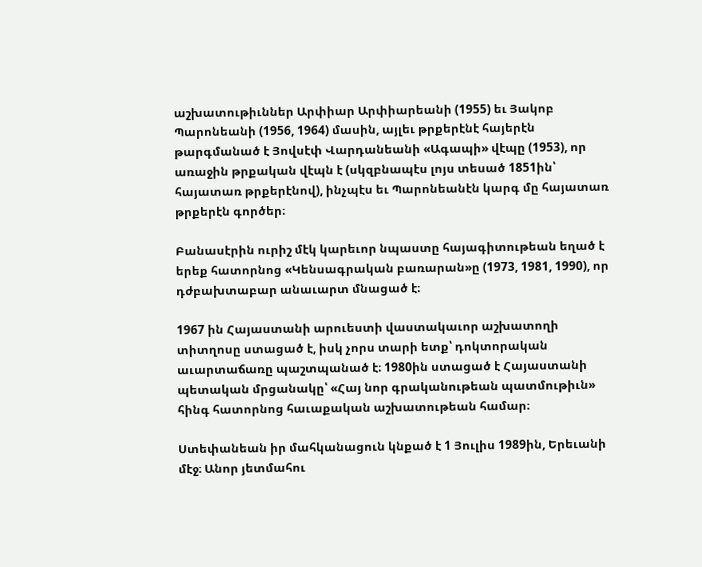աշխատութիւններ Արփիար Արփիարեանի (1955) եւ Յակոբ Պարոնեանի (1956, 1964) մասին, այլեւ թրքերէնէ հայերէն թարգմանած է Յովսէփ Վարդանեանի «Ագապի» վէպը (1953), որ առաջին թրքական վէպն է (սկզբնապէս լոյս տեսած 1851ին՝ հայատառ թրքերէնով), ինչպէս եւ Պարոնեանէն կարգ մը հայատառ թրքերէն գործեր։

Բանասէրին ուրիշ մէկ կարեւոր նպաստը հայագիտութեան եղած է երեք հատորնոց «Կենսագրական բառարան»ը (1973, 1981, 1990), որ դժբախտաբար անաւարտ մնացած է։

1967 ին Հայաստանի արուեստի վաստակաւոր աշխատողի տիտղոսը ստացած է, իսկ չորս տարի ետք՝ դոկտորական աւարտաճառը պաշտպանած է։ 1980ին ստացած է Հայաստանի պետական մրցանակը՝ «Հայ նոր գրականութեան պատմութիւն» հինգ հատորնոց հաւաքական աշխատութեան համար։

Ստեփանեան իր մահկանացուն կնքած է 1 Յուլիս 1989ին, Երեւանի մէջ։ Անոր յետմահու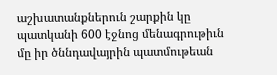աշխատանքներուն շարքին կը պատկանի 600 էջնոց մենագրութիւն մը իր ծննդավայրին պատմութեան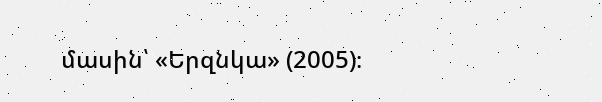մասին՝ «Երզնկա» (2005)։